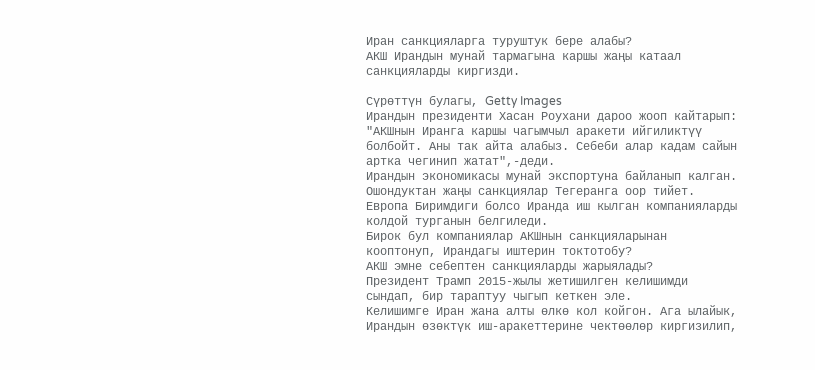Иран санкцияларга туруштук бере алабы?
АКШ Ирандын мунай тармагына каршы жаңы катаал санкцияларды киргизди.

Сүрөттүн булагы, Getty Images
Ирандын президенти Хасан Роухани дароо жооп кайтарып: "АКШнын Иранга каршы чагымчыл аракети ийгиликтүү болбойт. Аны так айта алабыз. Себеби алар кадам сайын артка чегинип жатат",-деди.
Ирандын экономикасы мунай экспортуна байланып калган. Ошондуктан жаңы санкциялар Тегеранга оор тийет. Европа Биримдиги болсо Иранда иш кылган компанияларды колдой турганын белгиледи.
Бирок бул компаниялар АКШнын санкцияларынан кооптонуп, Ирандагы иштерин токтотобу?
АКШ эмне себептен санкцияларды жарыялады?
Президент Трамп 2015-жылы жетишилген келишимди сындап, бир тараптуу чыгып кеткен эле.
Келишимге Иран жана алты өлкө кол койгон. Ага ылайык, Ирандын өзөктүк иш-аракеттерине чектөөлөр киргизилип,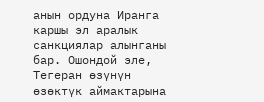анын ордуна Иранга каршы эл аралык санкциялар алынганы бар. Ошондой эле, Тегеран өзүнүн өзөктүк аймактарына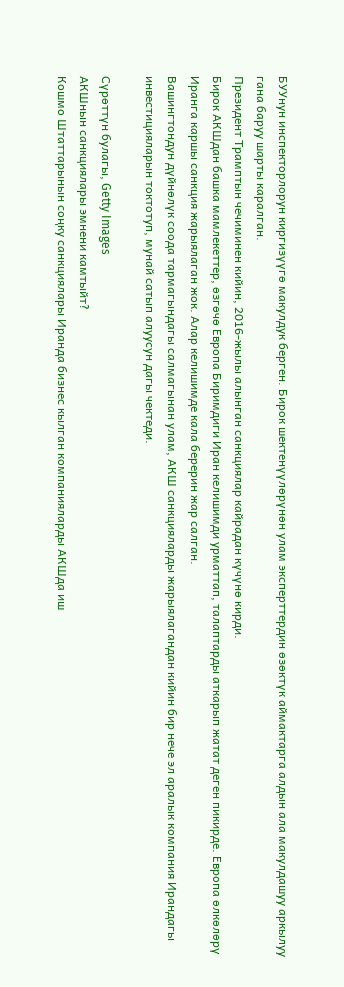БУУнун инспекторлорун киргизүүгө макулдук берген. Бирок шектенүүлөрүнөн улам эксперттердин өзөктүк аймактарга алдын ала макулдашуу аркылуу гана баруу шарты каралган.
Президент Трамптын чечиминен кийин, 2016-жылы алынган санкциялар кайрадан күчүнө кирди.
Бирок АКШдан башка мамлекеттер, өзгөчө Европа Биримдиги Иран келишимди урматтап, талаптарды аткарып жатат деген пикирде. Европа өлкөлөрү Иранга каршы санкция жарыялаган жок. Алар келишимде кала берерин жар салган.
Вашингтондун дүйнөлүк соода тармагындагы салмагынан улам, АКШ санкцияларды жарыялагандан кийин бир нече эл аралык компания Ирандагы инвестицияларын токтотуп, мунай сатып алуусун дагы чектеди.

Сүрөттүн булагы, Getty Images
АКШнын санкциялары эмнени камтыйт?
Кошмо Штаттарынын соңку санкциялары Иранда бизнес кылган компанияларды АКШда иш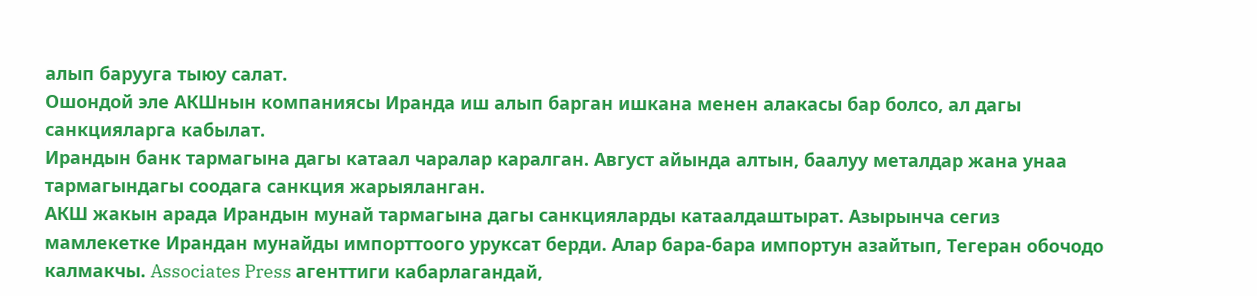алып барууга тыюу салат.
Ошондой эле АКШнын компаниясы Иранда иш алып барган ишкана менен алакасы бар болсо, ал дагы санкцияларга кабылат.
Ирандын банк тармагына дагы катаал чаралар каралган. Август айында алтын, баалуу металдар жана унаа тармагындагы соодага санкция жарыяланган.
АКШ жакын арада Ирандын мунай тармагына дагы санкцияларды катаалдаштырат. Азырынча сегиз мамлекетке Ирандан мунайды импорттоого уруксат берди. Алар бара-бара импортун азайтып, Тегеран обочодо калмакчы. Associates Press агенттиги кабарлагандай,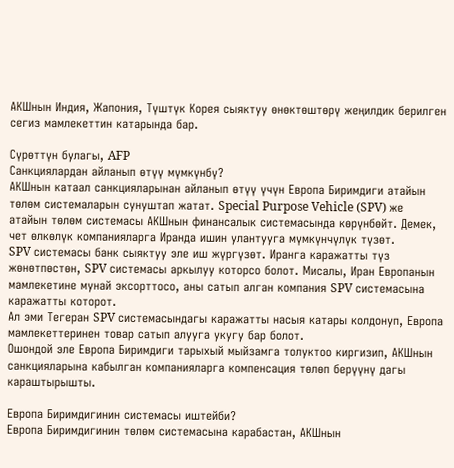АКШнын Индия, Жапония, Түштүк Корея сыяктуу өнөктөштөрү жеңилдик берилген сегиз мамлекеттин катарында бар.

Сүрөттүн булагы, AFP
Санкциялардан айланып өтүү мүмкүнбү?
АКШнын катаал санкцияларынан айланып өтүү үчүн Европа Биримдиги атайын төлөм системаларын сунуштап жатат. Special Purpose Vehicle (SPV) же атайын төлөм системасы АКШнын финансалык системасында көрүнбөйт. Демек, чет өлкөлүк компанияларга Иранда ишин улантууга мүмкүнчүлүк түзөт.
SPV системасы банк сыяктуу эле иш жүргүзөт. Иранга каражатты түз жөнөтпөстөн, SPV системасы аркылуу которсо болот. Мисалы, Иран Европанын мамлекетине мунай эксорттосо, аны сатып алган компания SPV системасына каражатты которот.
Ал эми Тегеран SPV системасындагы каражатты насыя катары колдонуп, Европа мамлекеттеринен товар сатып алууга укугу бар болот.
Ошондой эле Европа Биримдиги тарыхый мыйзамга толуктоо киргизип, АКШнын санкцияларына кабылган компанияларга компенсация төлөп берүүнү дагы караштырышты.

Европа Биримдигинин системасы иштейби?
Европа Биримдигинин төлөм системасына карабастан, АКШнын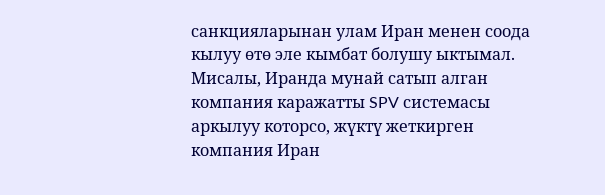санкцияларынан улам Иран менен соода кылуу өтө эле кымбат болушу ыктымал.
Мисалы, Иранда мунай сатып алган компания каражатты SPV системасы аркылуу которсо, жүктү жеткирген компания Иран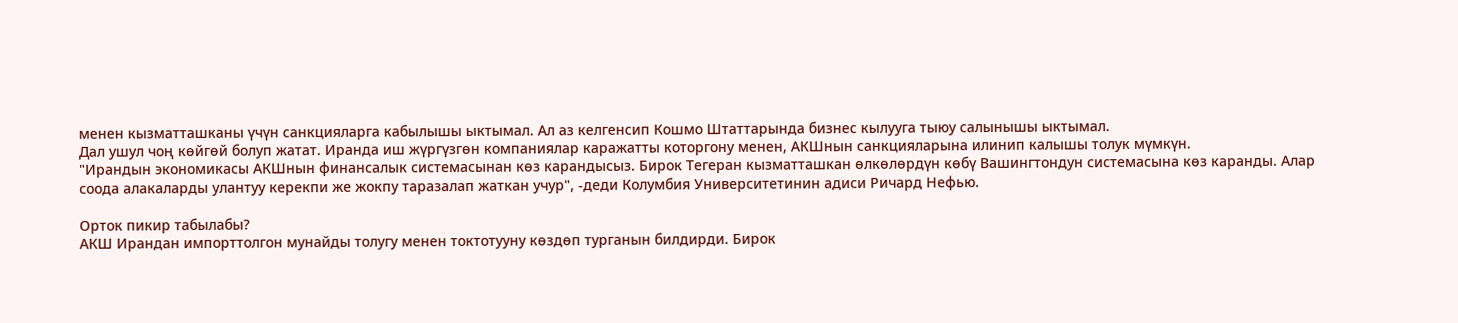менен кызматташканы үчүн санкцияларга кабылышы ыктымал. Ал аз келгенсип Кошмо Штаттарында бизнес кылууга тыюу салынышы ыктымал.
Дал ушул чоң көйгөй болуп жатат. Иранда иш жүргүзгөн компаниялар каражатты которгону менен, АКШнын санкцияларына илинип калышы толук мүмкүн.
"Ирандын экономикасы АКШнын финансалык системасынан көз карандысыз. Бирок Тегеран кызматташкан өлкөлөрдүн көбү Вашингтондун системасына көз каранды. Алар соода алакаларды улантуу керекпи же жокпу таразалап жаткан учур", -деди Колумбия Университетинин адиси Ричард Нефью.

Орток пикир табылабы?
АКШ Ирандан импорттолгон мунайды толугу менен токтотууну көздөп турганын билдирди. Бирок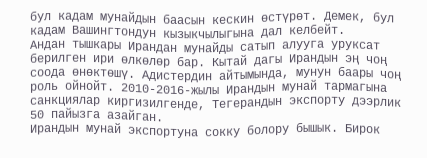бул кадам мунайдын баасын кескин өстүрөт. Демек, бул кадам Вашингтондун кызыкчылыгына дал келбейт.
Андан тышкары Ирандан мунайды сатып алууга уруксат берилген ири өлкөлөр бар. Кытай дагы Ирандын эң чоң соода өнөктөшү. Адистердин айтымында, мунун баары чоң роль ойнойт. 2010-2016-жылы Ирандын мунай тармагына санкциялар киргизилгенде, Тегерандын экспорту дээрлик 50 пайызга азайган.
Ирандын мунай экспортуна сокку болору бышык. Бирок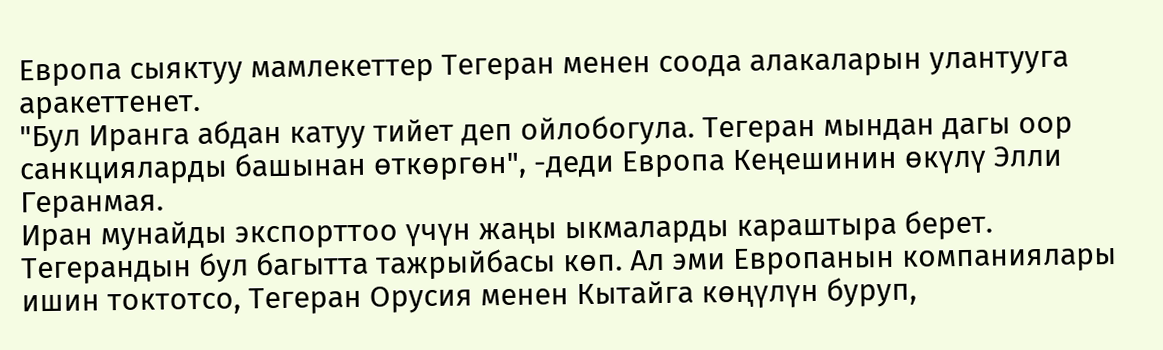Европа сыяктуу мамлекеттер Тегеран менен соода алакаларын улантууга аракеттенет.
"Бул Иранга абдан катуу тийет деп ойлобогула. Тегеран мындан дагы оор санкцияларды башынан өткөргөн", -деди Европа Кеңешинин өкүлү Элли Геранмая.
Иран мунайды экспорттоо үчүн жаңы ыкмаларды караштыра берет. Тегерандын бул багытта тажрыйбасы көп. Ал эми Европанын компаниялары ишин токтотсо, Тегеран Орусия менен Кытайга көңүлүн буруп,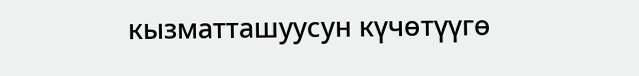кызматташуусун күчөтүүгө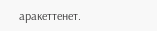аракеттенет.